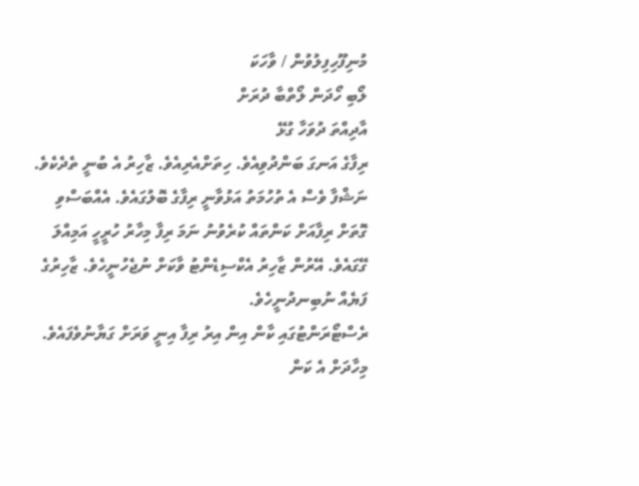މުނިފޫހިފިލުވުން / ވާހަކަ
ލޯބި ހޯދަން ލޯތްބާ ދުރަށް
އާދިއްތަ ދުވަހާ ގުޅޭ
ރިފާގެ އަނގަ ބަންދުވިއެވެ. ހިތަށްއެރިއެވެ. ޒާހިރު އެ ބުނީ ތެދެކެވެ. ނަޝްފާ ވެސް އެ ތުހުމަތު އަޅުވާނީ ރިފާގެ ބޮލުގައެވެ. އެއްބަސްވި ގޮތަށް ރިފާއަށް ކަންތައް ކުރެވުނު ނަމަ ރިފާ މިހާރު ހުރީހީ އަމިއްލަ ގޭގައެވެ. އޭރުން ޒާހިރު އެކްސިޑެންޓު ވާކަށް ނުޖެހުނީހެވެ. ޒާހިރުގެ ފަޔެއް ނުބިނދުނީހެވެ.
ރެސްޓޯރަންޓުގައި ކާން އިން އިރު ރިފާ އިނީ ވަރަށް ގަޔާނުވެފައެވެ. މިހާދަށް އެ ކަން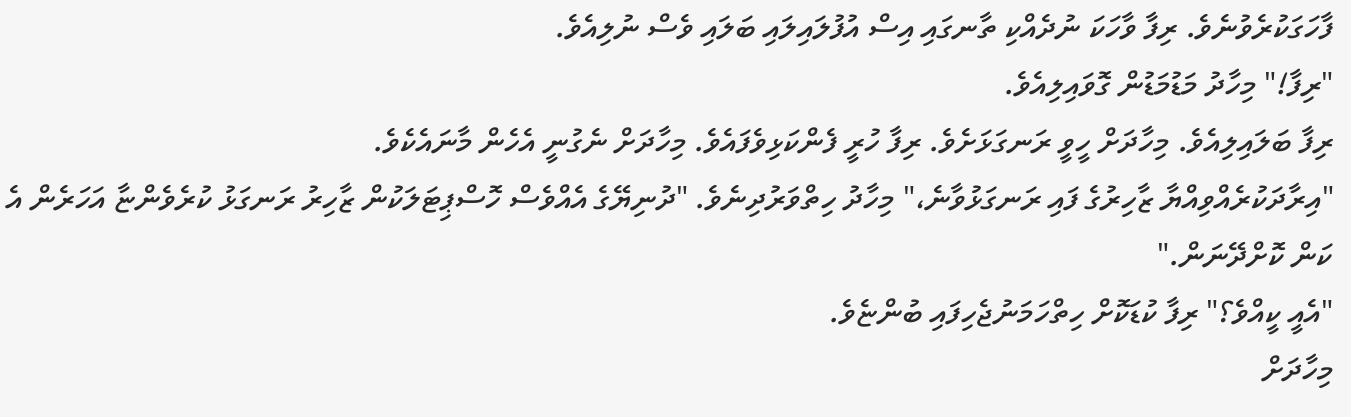ފާހަގަކުރެވުނެވެ. ރިފާ ވާހަކަ ނުދެއްކި ތާނގައި އިސް އުފުލައިލައި ބަލައި ވެސް ނުލިއެވެ.
"ރިފާ!" މިހާދު މަޑުމަޑުން ގޮވައިލިއެވެ.
ރިފާ ބަލައިލިއެވެ. މިހާދަށް ހީވީ ރަނގަޅަށެވެ. ރިފާ ހުރީ ފެންކަޅިވެފައެވެ. މިހާދަށް ނެގުނީ އެހެން މާނައެކެވެ.
"އިރާދަކުރެއްވިއްޔާ ޒާހިރުގެ ފައި ރަނގަޅުވާނެ،" މިހާދު ހިތްވަރުދިނެވެ. "ދުނިޔޭގެ އެއްވެސް ހޮސްޕިޓަލަކުން ޒާހިރު ރަނގަޅު ކުރެވެންޏާ އަހަރެން އެ ކަން ކޮށްދޭނަން."
"އެއީ ކީއްވެ؟" ރިފާ ކުޑަކޮށް ހިތްހަމަނުޖެހިފައި ބުންޏެވެ.
މިހާދަށް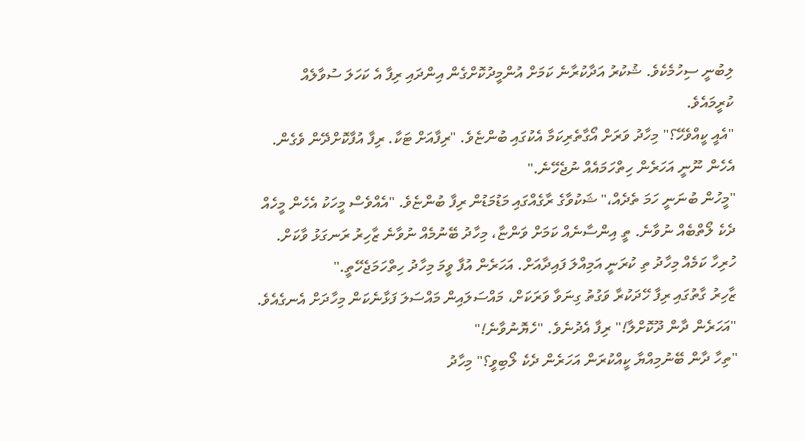ލިބުނީ ސިހުމެކެވެ. ޝުކުރު އަދާކުރާނެ ކަމަށް އުންމީދުކޮށްގެން އިންދައި ރިފާ އެ ކަހަލަ ސުވާލެއް ކުރީމައެވެ.
"އެއީ ކީއްވެހޭ؟" މިހާދު ވަރަށް އޯގާތެރިކަމާ އެކުގައި ބުންޏެވެ. "ރިފާއަށް ޓަކާ. ރިފާ އުފާކޮށްދޭން ވެގެން. އެހެން ނޫނީ އަހަރެން ހިތްހަމައެއް ނުޖެހޭނެ."
"މީހުން ބުނަނީ ހަމަ ތެދެއް،" ޝަކުވާގެ ރާގެއްގައި މަޑުމަޑުން ރިފާ ބުންޏެވެ. "އެއްވެސް މީހަކު އެހެން މީހެއް ދެކެ ލޯތްބެއް ނުވާނެ. ތީ އިންސާނެއް ކަމަށް ވަންޏާ، މިހާދު ބޭނުމެއް ނުވާނެ ޒާހިރު ރަނގަޅު ވާކަށް. ހުރިހާ ކަމެއް މިހާދު ތި ކުރަނީ އަމިއްލަ ފައިދާއަށް. އަހަރެން އުފާ ވީމަ މިހާދު ހިތްހަމަޖެހޭތީ."
ޒާހިރު ގާތުގައި ރިފާ ހޭދަކުރާ ވަގުތު ގިނަވާ ވަރަކަށް، މައްސަލައިން މައްސަލަ ފަޅާނެކަން މިހާދަށް އެނގެއެވެ.
"އަހަރެން ދާން ދޫކޮށްލާ!" ރިފާ އެދުނެވެ. "ހެޔޮނުވާނެ!"
"ތިހާ ދާން ބޭނުމިއްޔާ ކީއްކުރަން އަހަރެން ދެކެ ލޯބިވީ؟" މިހާދު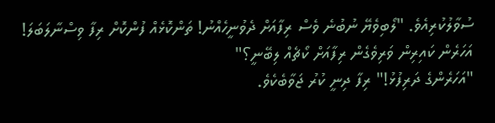ސުވާލުކުރިއެވެ. "ލޯބިވެޔޭ ނުބުނެ ވެސް ރިފާއަށް ދެވުނީހެއްނު! ތަންކޮޅެއް ފުންކޮށް ރިފާ ވިސްނާލަބަލަ! އަހަރެން ކައިރިން ވަރިވެގެން ރިފާއަށް ކޯޗެއް ލިބޭނީ؟"
"އަހަރެންގެ ދަރިފުޅު!" ރިފާ ދިނީ ކުރު ޖަވާބެކެވެ.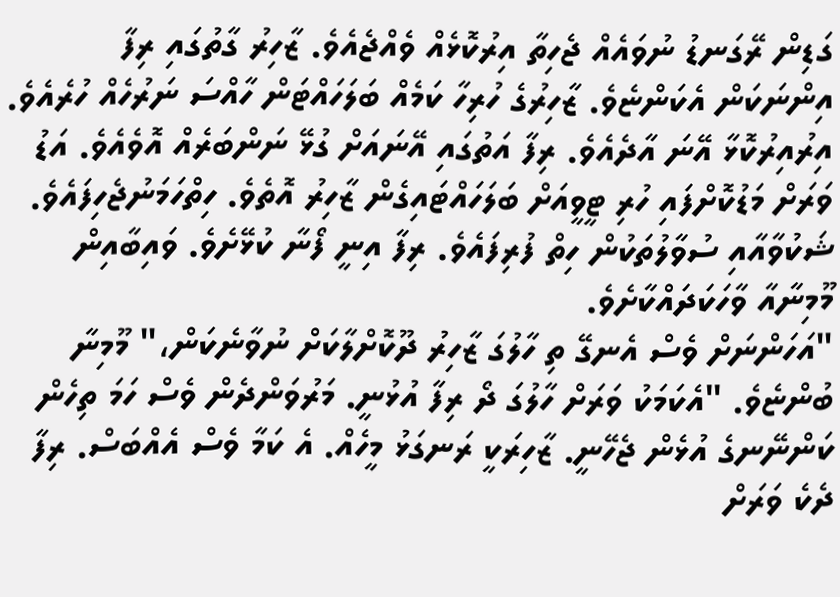ގަޑިން ރޭގަނޑު ނުވައެއް ޖެހިތާ އިރުކޮޅެއް ވެއްޖެއެވެ. ޒާހިރު ގާތުގައި ރިފާ އިންނަކަން އެކަންޏެވެ. ޒާހިރުގެ ހުރިހާ ކަމެއް ބަލަހައްޓަން ހާއްސަ ނަރުހެއް ހުރެއެވެ. އިރުއިރުކޮޅާ އޭނަ އާދެއެވެ. ރިފާ އަތުގައި އޭނައަށް ގުޅޭ ނަންބަރެއް އޮވެއެވެ. އަޑު ވަރަށް މަޑުކޮށްފައި ހުރި ޓީވީއަށް ބަލަހައްޓައިގެން ޒާހިރު އޮތެވެ. ހިތްހަމަނުޖެހިފައެވެ. ޝަކުވާއާއި ސުވާލުތަކުން ހިތް ފުރިފައެވެ. ރިފާ އިނީ ފޯނާ ކުޅޭށެވެ. ވައިބާއިން މޫމިނާއާ ވާހަކަދައްކާށެވެ.
"އަހަންނަށް ވެސް އެނގޭ ތި ހާލުގަ ޒާހިރު ދޫކޮށްލާކަށް ނުވާނެކަން،" މޫމިނާ ބުންޏެވެ. "އެކަމަކު ވަރަށް ހާލުގަ ދޯ ރިފާ އުޅުނީ. މަރުވަންދެން ވެސް ހަމަ ތިހެން ކަންނޭނގެ އުޅެން ޖެހޭނީ. ޒާހިރަކީ ރަނގަޅު މީހެއް. އެ ކަމާ ވެސް އެއްބަސް. ރިފާ ދެކެ ވަރަށް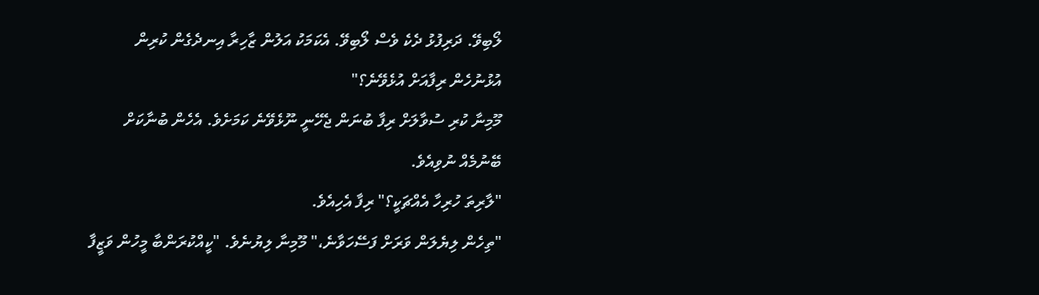ލޯބިވޭ. ދަރިފުޅު ދެކެ ވެސް ލޯބިވޭ. އެކަމަކު އަލުން ޒާހިރާ އިނދެގެން ކުރިން އުޅުނުހެން ރިފާއަށް އުޅެވޭނެ؟"
މޫމިނާ ކުރި ސުވާލަށް ރިފާ ބުނަން ޖެހޭނީ ނޫޅެވޭނެ ކަމަށެވެ. އެހެން ބުނާކަށް ބޭނުމެއް ނުވިއެވެ.
"ލާރިތަ ހުރިހާ އެއްޗަކީ؟" ރިފާ އެހިއެވެ.
"ތިހެން ލިޔެލަން ވަރަށް ފަސޭހަވާނެ،" މޫމިނާ ލިޔުނެވެ. "ކީއްކުރަންބާ މީހުން ވަޒީފާ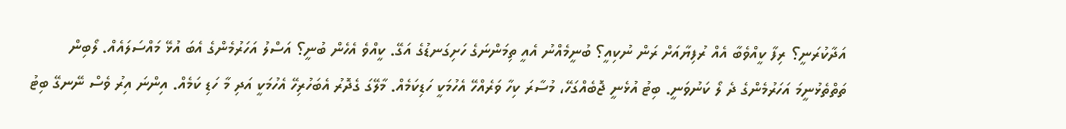އަދާކުރަނީ؟ ރިފާ ކީއްވެބާ އެއް ރުފިޔާއަށް ރަން ނުކިއީ؟ ބުނީމެއްނު އެއީ ތިމަންނަގެ ހަށިގަނޑުގެ އަގޭ. ކީއްވެ އެހެން ބުނީ؟ އަސްލު އަހަރުމެންގެ އެބަ އުޅޭ މައްސަލައެއް. ލޯބިން ތަތްތެޅުނީމަ އަހަރުމެންގެ ދެ ލޯ ކަނުވަނީ. ބިޓު އުޅެނީ ޖޮބެއްގަހޭ، މުސާރަ ކިހާ ވަރެއްހޭ އެހުމަކީ ހަޑިކަމެއް. މާލޭގަ ގެދޮރު އެބަހުރިހޭ އެހުމަކީ އަދި މާ ހަޑި ކަމެއް. އިންނަ އިރު ވެސް ނޭނގޭ ބިޓު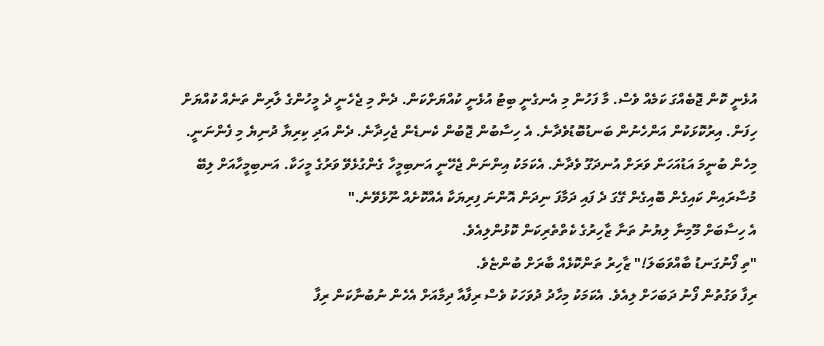އުޅެނީ ކޮން ޖޮބެއްގަ ކަމެއް ވެސް. މާ ފަހުން މި އެނގެނީ ބިޓު އުޅެނީ ކުއްޔަށްކަން. ދެން މި ޖެހެނީ ދެ މީހުންގެ ލާރިން ތަނެއް ކުއްޔަށް ހިފަން. އިރުކޮޅަކުން އަންހެނުން ބަނޑުބޮޑުވެދާނެ. އެ ހިސާބުން ޖޮބުން ކެނޑެން ޖެހިދާނެ. ދެން އަދި ކިރިޔާ ދުނިޔެ މި ފެންނަނީ. މިހެން ބުނީމަ އަޑުއަހަން ވަރަށް އުނދަގޫ ވެދާނެ. އެކަމަކު އިންނަން ޖެހޭނީ އަނބިމީހާ ގެންގުޅެވޭ ވަރުގެ މީހަކާ. އަނބިމީހާއަށް ލިބޭ މުސާރައިން ކައިގެން ބޮއިގެން ގޭގަ ދެ ފައި ދަމާފަ ނިދަން އޮންނަ ފިރިޔަކާ އެއްކޮށެއް ނޫޅެވޭނެ."
އެ ހިސާބަށް މޫމިނާ ލިޔުނު ތަނާ ޒާހިރުގެ ކެތްތެރިކަން ކޮޅުންލިއެވެ.
"ތި ފޯނުގަނޑު ބާއްވަބަލަ!" ޒާހިރު ތަންކޮޅެއް ބާރަށް ބުންޏެވެ.
ރިފާ ވަގުތުން ފޯނު ދަބަހަށް ލިއެވެ. އެކަމަކު މިހާދު ދުވަހަކު ވެސް ރިފާއާ ދިމާއަށް އެހެން ނުބުނާކަން ރިފާ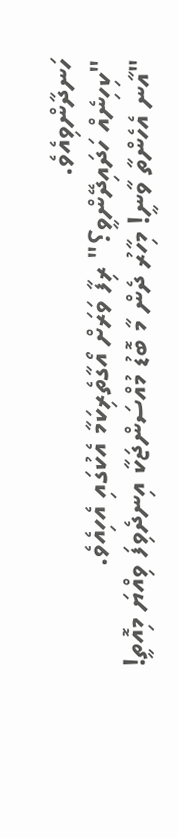ހަނދާންވިއެވެ.
"ކިހިނެއް ހަދައިދޭންވީ؟" ރިފާ ވަރަށް އޯގާތެރިކަމާ އެކުގައި އެހިއެވެ.
"އާނ އެހެންތާ ވާނީ! މިހާރު ދެން މާ ބޮޑު މުއްސަންޖަކާ އިނދެވިފަ ވިއްޔަ މިއޮތީ!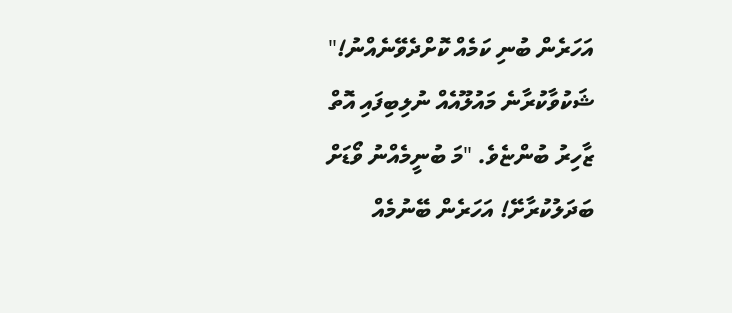އަހަރެން ބުނި ކަމެއް ކޮށްދެވޭނެއްނު!" ޝަކުވާކުރާނެ މައުލޫއެއް ނުލިބިފައި އޮތް ޒާހިރު ބުންޏެވެ. "މަ ބުނީމެއްނު ވޯޑަށް ބަދަލުކުރާށޭ! އަހަރެން ބޭނުމެއް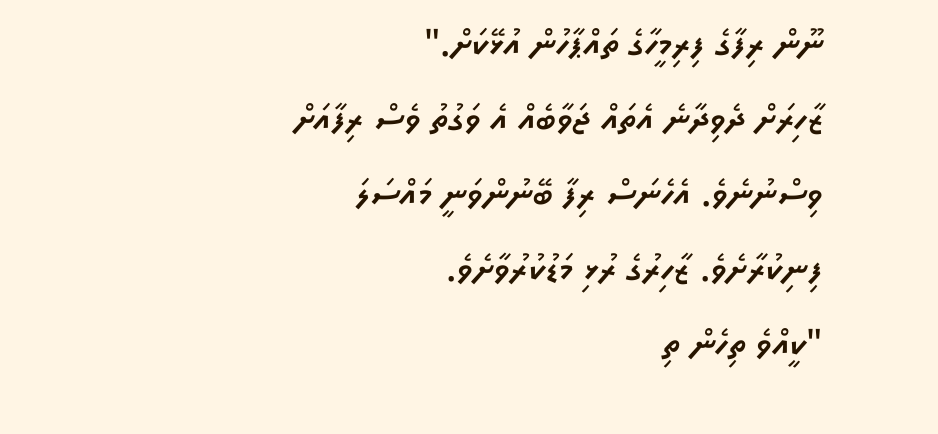ނޫން ރިފާގެ ފިރިމީހާގެ ތައްޕާހުން އުޅޭކަށް."
ޒާހިރަށް ދެވިދާނެ އެތައް ޖަވާބެއް އެ ވަގުތު ވެސް ރިފާއަށް ވިސްނުނެވެ. އެހެނަސް ރިފާ ބޭނުންވަނީ މައްސަލަ ފިނިކުރާށެވެ. ޒާހިރުގެ ރުޅި މަޑުކުރުވާށެވެ.
"ކީއްވެ ތިހެން ތި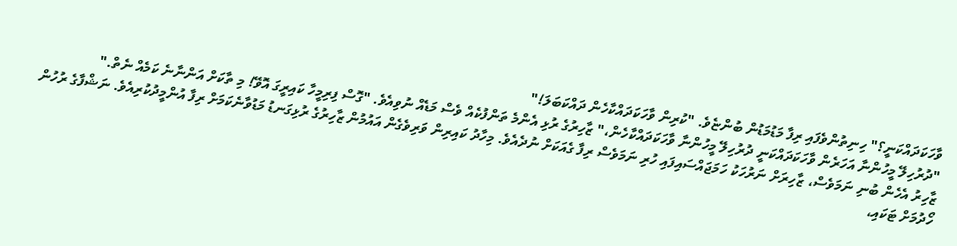ވާހަކަދައްކަނީ؟" ހިނިތުންވެފައި ރިފާ މަޑުމަޑުން ބުންޏެވެ. "ކުރިން ވާހަކަދައްކާހެން ދައްކަބަލަ!"
"ދުރުހިލޭ މީހުންނާ އަހަރެން ވާހަކަދައްކަނީ ދުރުހިލޭ މީހުންނާ ވާހަކަދައްކާހެން،" ޒާހިރުގެ ރުޅި އެންމެ ތަންފުކެއް ވެސް މަޑެއް ނުވިއެވެ. "ގޮސް ފިރިމީހާ ކައިރީގަ އޮވޭ! މި ތާކަށް އަންނާނެ ކަމެއް ނެތް."
ޒާހިރު އެހެން ބުނި ނަމަވެސް، ޒާހިރަށް ނަރުހަކު ހަމަޖައްސައިފައި ހުރި ނަމަވެސް ރިފާ ގެއަކަށް ނުދެއެވެ. މިހާދު ކައިރިން ވަރިވެގެން އައުމުން ޒާހިރުގެ ރުޅިގަނޑު މަޑުވާނެކަމަށް ރިފާ އުންމީދުކުރިއެވެ. ނަޝްފާގެ ރުހުން ހޯދުމަށް ޓަކައި،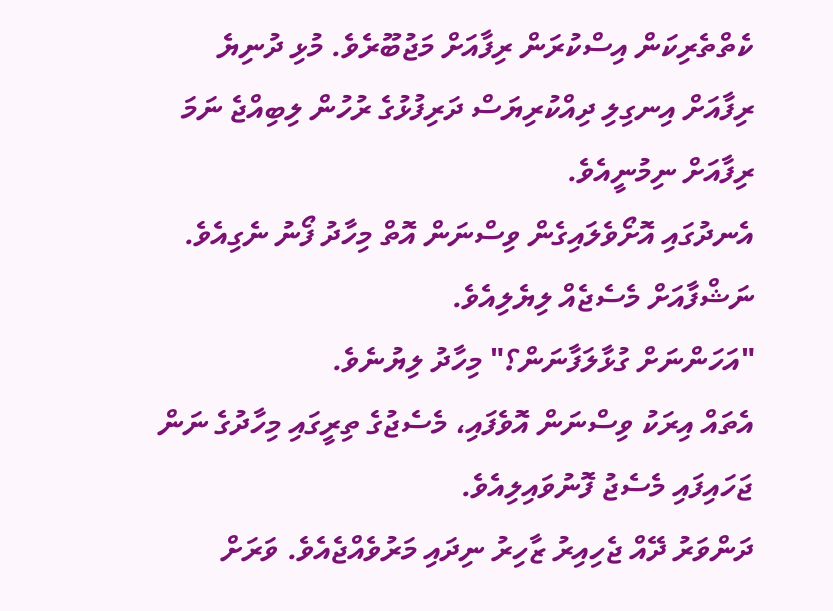ކެތްތެރިކަން އިސްކުރަން ރިފާއަށް މަޖުބޫރެވެ. މުޅި ދުނިޔެ ރިފާއަށް އިނގިލި ދިއްކުރިޔަސް ދަރިފުޅުގެ ރުހުން ލިބިއްޖެ ނަމަ ރިފާއަށް ނިމުނީއެވެ.
އެނދުގައި އޮށޯވެލައިގެން ވިސްނަން އޮތް މިހާދު ފޯނު ނެގިއެވެ. ނަޝްފާއަށް މެސެޖެއް ލިޔެލިއެވެ.
"އަހަންނަށް ގުޅާލަފާނަން؟" މިހާދު ލިޔުނެވެ.
އެތައް އިރަކު ވިސްނަން އޮވެފައި، މެސެޖުގެ ތިރީގައި މިހާދުގެ ނަން ޖަހައިފައި މެސެޖު ފޮނުވައިލިއެވެ.
ދަންވަރު ދޭއް ޖެހިއިރު ޒާހިރު ނިދައި މަރުވެއްޖެއެވެ. ވަރަށް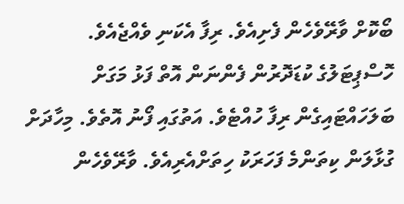ބޯކޮށް ވާރޭވެހެން ފެށިއެވެ. ރިފާ އެކަނި ވެއްޖެއެވެ. ހޮސްޕިޓަލުގެ ކުޑަދޮރުން ފެންނަން އޮތް ފަޅު މަގަށް ބަލަހައްޓައިގެން ރިފާ ހުއްޓެވެ. އަތުގައި ފޯނު އޮތެވެ. މިހާދަށް ގުޅާލަން ކިތަންމެ ފަހަރަކު ހިތަށްއެރިއެވެ. ވާރޭވެހެން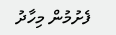ފެށުމުން މިހާދު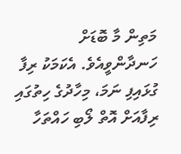މަތިން މާ ބޮޑަށް ހަނދާންވީއެވެ. އެކަމަކު ރިފާ ގުޅައިފި ނަމަ، މިހާދުގެ ހިތުގައި ރިފާއަށް އޮތް ލޯބި ހައްތަހާ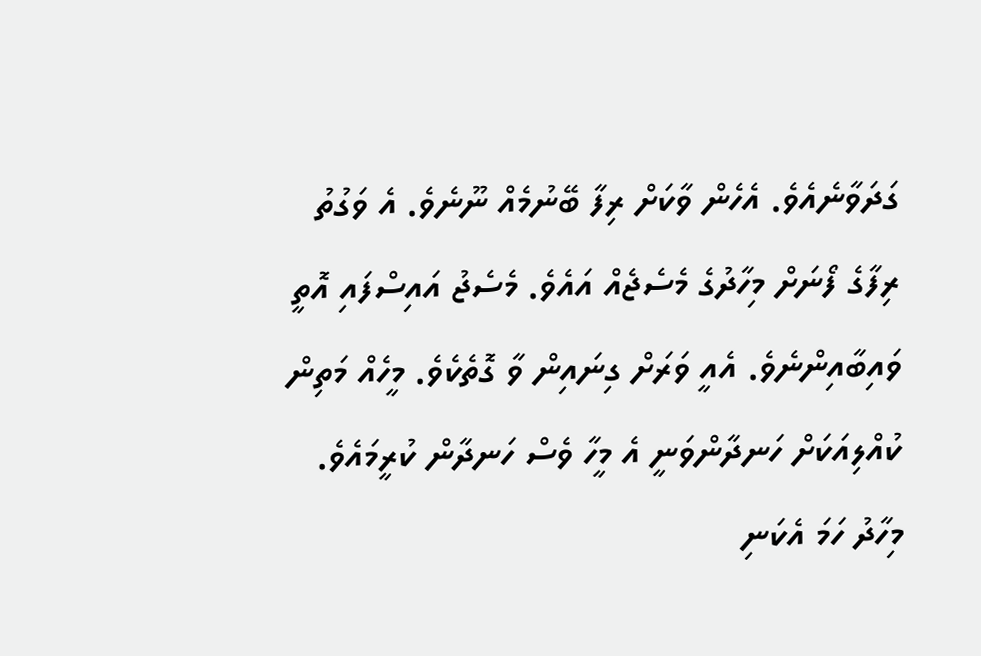ގަދަވާނެއެވެ. އެހެން ވާކަށް ރިފާ ބޭނުމެއް ނޫނެވެ. އެ ވަގުތު ރިފާގެ ފޯނަށް މިހާދުގެ މެސެޖެއް އައެވެ. މެސެޖު އައިސްފައި އޮތީ ވައިބާއިންނެވެ. އެއީ ވަރަށް ގިނައިން ވާ ގޮތެކެވެ. މީހެއް މަތިން ކުއްލިއަކަށް ހަނދާންވަނީ އެ މީހާ ވެސް ހަނދާން ކުރީމައެވެ. މިހާދު ހަމަ އެކަނި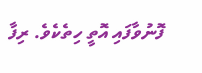ފޮނުވާފައި އޮތީ ހިތެކެވެ. ރިފާ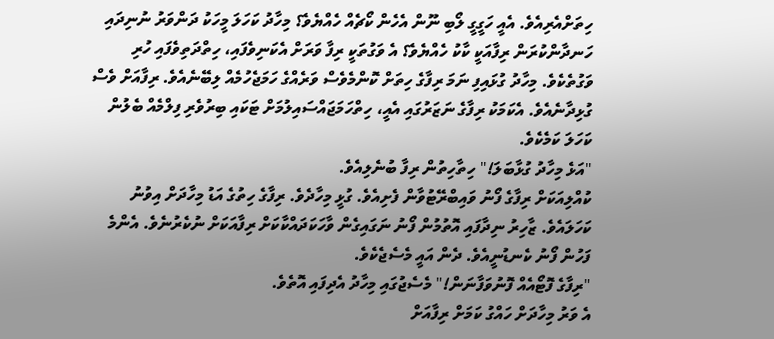ހިތަށްއެރިއެވެ. އެއީ ހަގީގީ ލޯބި ނޫން އެހެން ކޯޗެއް ހެއްޔެވެ؟ މިހާދު ކަހަލަ މީހަކު ދަންވަރު ނުނިދައި ހަނދާންކުރަން ރިފާއަކީ ކާކު ހެއްޔެވެ؟ އެ ވަގުތަކީ ރިފާ ވަރަށް އެކަނިވެފައި، ހިތްދަތިވެފައި ހުރި ވަގުތެކެވެ. މިހާދު ގުޅައިފި ނަމަ ރިފާގެ ހިތަށް ކޮންމެވެސް ވަރެއްގެ ހަމަޖެހުމެއް ލިބޭނެއެވެ. ރިފާއަށް ވެސް ގުޅިދާނެއެވެ. އެކަމަކު ރިފާގެ ނަޒަރުގައި އެއީ، ހިތްހަމަޖައްސައިލުމަށް ޓަކައި ބިރުވެރި ފިލްމެއް ބެލުން ކަހަލަ ކަމެކެވެ.
"އަޅެ މިހާދު ގުޅާބަލަ!" ހިތާހިތުން ރިފާ ބުނެލިއެވެ.
ކުއްލިއަކަށް ރިފާގެ ފޯނު ވައިބްރޭޓުވާން ފެށިއެވެ. ގުޅީ މިހާދެވެ. ރިފާގެ ހިތުގެ އަޑު މިހާދަށް އިވުނު ކަހަލައެވެ. ޒާހިރު ނިދާފައި އޮތުމުން ފޯނު ނަގައިގެން ވާހަކަދައްކާކަށް ރިފާއަކަށް ނުކެރުނެވެ. އެންމެ ފަހުން ފޯނު ކެނޑުނީއެވެ. ދެން އައީ މެސެޖެކެވެ.
"ރިފާގެ ފޮޓޯއެއް ފޮނުވަފާނަން!" މެސެޖުގައި މިހާދު އެދިފައި އޮތެވެ.
އެ ވަރު މިހާދަށް ހައްގު ކަމަށް ރިފާއަށް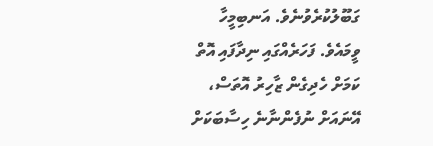ގަބޫލުކުރެވުނެވެ. އަނބިމީހާ ވީމައެވެ. ފަހަރެއްގައި ނިދާފައި އޮތް ކަމަށް ހެދިގެން ޒާހިރު އޮތަސް، އޭނައަށް ނުފެންނާނެ ހިސާބަކަށް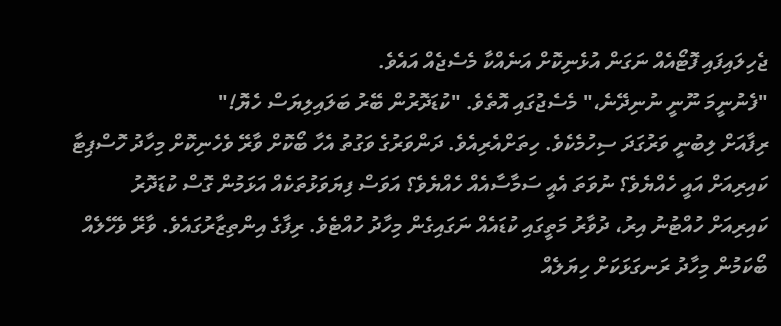ޖެހިލައިފައި ފޮޓޯއެއް ނަގަން އުޅެނިކޮށް އަނެއްކާ މެސެޖެއް އައެވެ.
"ފެނުނީމަ ނޫނީ ނުނިދޭނެ،" މެސެޖުގައި އޮތެވެ. "ކުޑަދޮރުން ބޭރު ބަލައިލިޔަސް ހެޔޮ!"
ރިފާއަށް ލިބުނީ ވަރުގަދަ ސިހުމެކެވެ. ހިތަށްއެރިއެވެ. ދަންވަރުގެ ވަގުތު އެހާ ބޯކޮށް ވާރޭ ވެހެނިކޮށް މިހާދު ހޮސްޕިޓާ ކައިރިއަށް އައީ ހެއްޔެވެ؟ ނުވަތަ އެއީ ސަމާސާއެއް ހެއްޔެވެ؟ އަވަސް ފިޔަވަޅުތަކެއް އަޅަމުން ގޮސް ކުޑަދޮރު ކައިރިއަށް ހުއްޓުނު އިރު، ދުވާރު މަތީގައި ކުޑައެއް ނަގައިގެން މިހާދު ހުއްޓެވެ. ރިފާގެ އިންތިޒާރުގައެވެ. ވާރޭ ވެހޭލެއް ބޯކަމުން މިހާދު ރަނގަޅަކަށް ހިޔަލެއް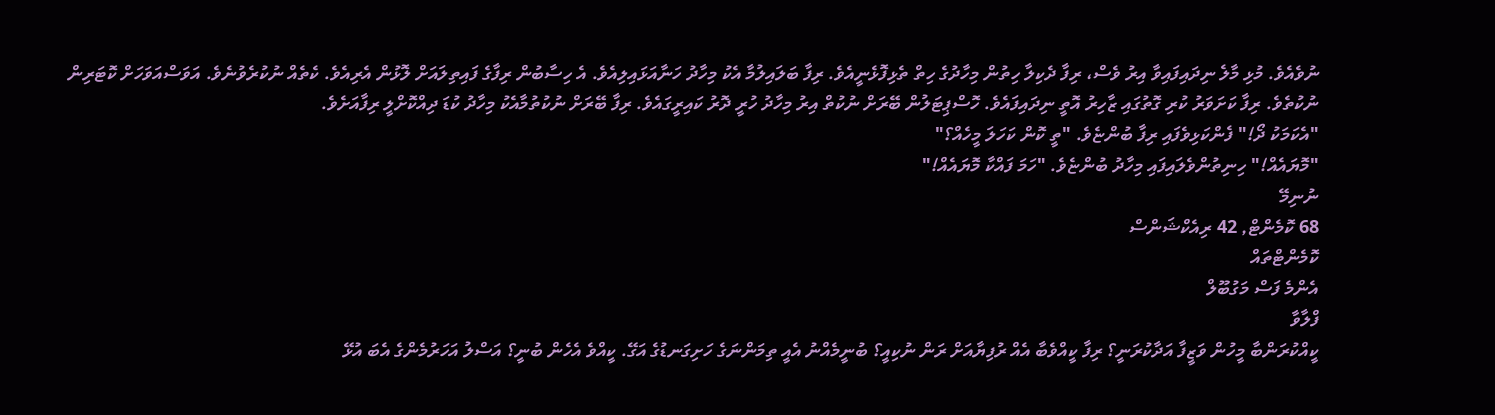ނުވެއެވެ. މުޅި މާލެ ނިދައިފައިވާ އިރު ވެސް، ރިފާ ދެކިލާ ހިތުން މިހާދުގެ ހިތް ތެޅިފޮޅެނީއެވެ. ރިފާ ބަލައިލުމާ އެކު މިހާދު ހަނާއަޅައިލިއެވެ. އެ ހިސާބުން ރިފާގެ ފައިތިލައަށް ލޮޅުން އެރިއެވެ. ކެތެއް ނުކުރެވުނެވެ. އަވަސްއަވަހަށް ކޮޓަރިން ނުކުތެވެ. ރިފާ ކަށަވަރު ކުރި ގޮތުގައި ޒާހިރު އޮތީ ނިދައިފައެވެ. ހޮސްޕިޓަލުން ބޭރަށް ނުކުތް އިރު މިހާދު ހުރީ ދޮރު ކައިރީގައެވެ. ރިފާ ބޭރަށް ނުކުތުމާއެކު މިހާދު ކުޑަ ދިއްކޮށްލީ ރިފާއަށެވެ.
"އެކަމަކު ދޯ!" ފެންކަޅިވެފައި ރިފާ ބުންޏެވެ. "ތީ ކޮން ކަހަލަ މީހެއް؟"
"މޮޔައެއް!" ހިނިތުންވެލައިފައި މިހާދު ބުންޏެވެ. "ހަމަ ފައްކާ މޮޔައެއް!"
ނުނިމޭ
68 ކޮމެންޓް, 42 ރިއެކްޝަންސް
ކޮމެންޓްތައް
އެންމެ ފަސް މަގުބޫލް
ފްލާވާ
ކީއްކުރަންބާ މީހުން ވަޒީފާ އަދާކުރަނީ؟ ރިފާ ކީއްވެބާ އެއް ރުފިޔާއަށް ރަން ނުކިއީ؟ ބުނީމެއްނު އެއީ ތިމަންނަގެ ހަށިގަނޑުގެ އަގޭ. ކީއްވެ އެހެން ބުނީ؟ އަސްލު އަހަރުމެންގެ އެބަ އުޅޭ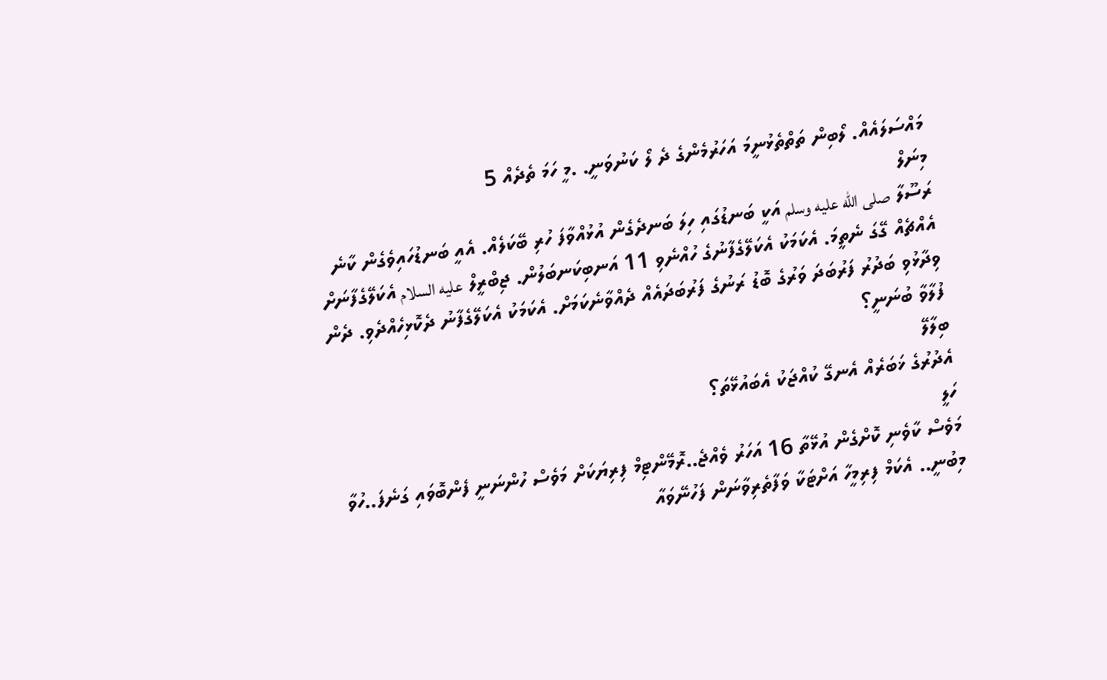މައްސަލައެއް. ލޯބިން ތަތްތެޅުނީމަ އަހަރުމެންގެ ދެ ލޯ ކަނުވަނީ. .މީ ހަމަ ތެދެއް 5
މިނަލް
ރަސޫލާ صلى الله عليه وسلم އަކީ ބަނޑުގައި ހިލަ ބަނދެގެން އުޅުއްވާފަ ހުރި ބޭކަލެއް. އެއީ ބަނޑުހައިވެގެން ކާނެ އެއްޗެއް ގޭގަ ނެތީމަ. އެކަމަކު އެކަލޭގެފާނުގެ ހުއްނެވި 11 އަނބިކަނބަލުން. ޖިބްރީލް عليه السلام އެކަލޭގެފާނަށް ވިދާޅުވި ބަދުރު ފަރުބަދަ ވަރުގެ ބޮޑު ރަނުގެ ފަރުބަދައެއް ދެއްވާނެކަމަށް. އެކަމަކު އެކަލޭގެފާނު ދެކޮޅިހެއްދެވި. ދެން ފުލާވާ ބުނަނީ؟
ބިލާލޭ
އެދުރުގެ ޚަބަރެއް އެނގޭ ކުއްޖަކު އެބައުޅޭތަ؟
ހަލީ
މަވެސް ކާވެނި ކޮށްގެން އުޅޭތާ 16 އަހަރު ވެއްޖެ..ރޮމޭންޓިމް ފިރިޔަކަށް މަވެސް ހުންނަނީ ފެންބޮވައި ގަނެފަ..ހުވާ މިބުނީ.. އެކަމް ފިރިމީހާ އަށްޓަކާ ވަފާތެރިވާނަން ފަހުނޭވައާ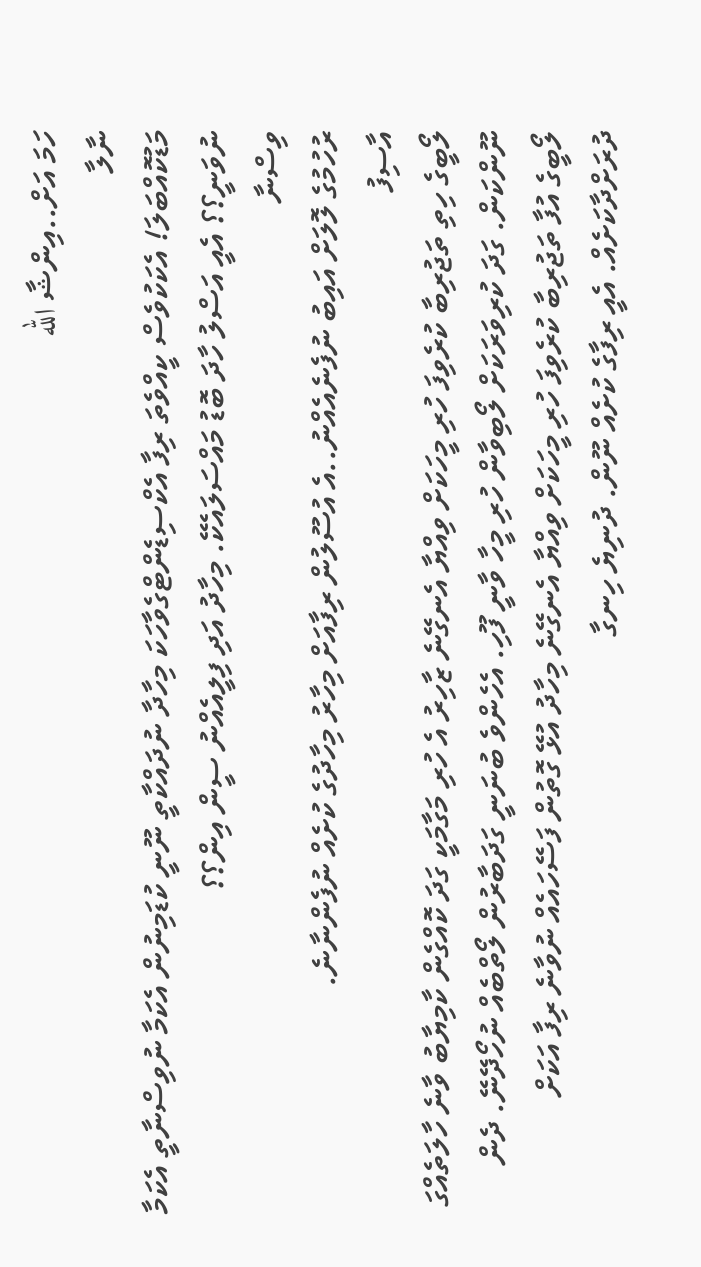ހަމަ އަށް..އިންޝާ الله
ނާލާ
މަޑުކޮއްބަލަ! އެކަކުވެސް ކީއްވެތަ ރިފާ އެކްސިޑެންޓްގެވާހަކަ މިހާދާ ނުދައްކާތީ ނޫނީ ކުޑަމިނުން އެކަމާ ނުވިސްނާތީ އެކަމާ ނުވަނީ؟؟ އެއީ އަސްލު ހާދަ ބޮޑު މައްސަލައެކޭ. މިހާދު އަދި ފިލީއެއްނު ސީން އިން؟؟
ވިސްނާ
ރުހުމުގެ ލޮލަށް އައިބު ނުފެނެއެއްނު..އެ އުސޫލުން ރިފާއަށް މިހާރު މިހާދުގެ ކުށެއް ނުފެންނާނެ.
އާސިފު
ލޯބީގެ ހިތި ތަޖުރިބާ ކުރެވިފަ ހުރި މީހަކަށް ވިއްޔާ އެނގޭނެ ޒާހިރު އެ ހުރި މަގާމަކީ ގަދަ ކޮއްގެން ކާމިޔާބު ވާނެ ހާލަތެއްގަ ނޫންކަން. ގަދަ ކުރިވަރަކަށް ލޯބިވާން ހުރި މީހާ ވާނީ ފޫހި. އެހެންވެ ބުނަނީ ގަދަބާރުން ލޯތްބެއް ނުހޯދޭނޭ. ދެން ލޯބީގެ އުފާ ތަޖުރިބާ ކުރެވިފަ ހުރި މީހަކަށް ވިއްޔާ އެނގޭނެ މިހާދު އުޅޭ ގޮތުން ފަސޭހައެއް ނުވާނެ ރިފާ އަކަށް ދުރަށްދާކަށެއް. އެއީ ރިފާގެ ކުށެއް ނޫން. ދުނިޔެ ހިނގާ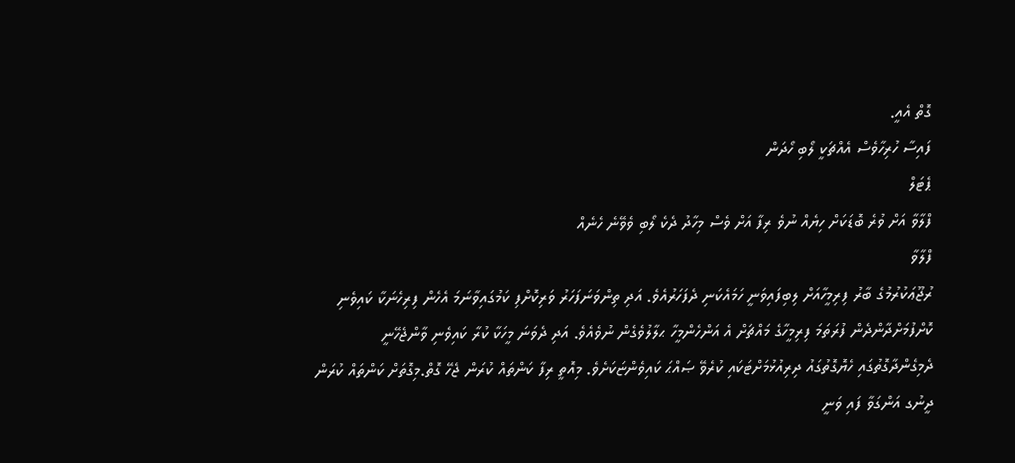ގޮތް އެއީ.
ފައިސާ ހުރިހާވެސް އެއްޗަކީ ލޯބި ހޯދަން
ޕެޓަލް
ފްލާވާ އަށް ވުރެ ބޮޑަކަށް ހިޔެއް ނުވެ ރިފާ އަށް ވެސް މިހާދު ދެކެ ލޯބި ވެވޭނެ ހެނެއް
ފްލާވާ
ރުޖޫޢަކުރުމުގެ ބާރު ފިރިމީހާއަށް ލިބިފައިވަނީ ހަމައެކަނި ދެފަހަރުއެވެ. އަދި ތިންވަނަފަހަރު ވަރިކޮށްފި ކަމުގައިވާނަމަ އެހެން ފިރިހެނަކާ ކައިވެނި ކޮށްފުމަށްދާންދެން ފުރަތަމަ ފިރިމީހާގެ މައްޗަށް އެ އަންހެންމީހާ ޙލާލުވެގެން ނުވެއެވެ. އަދި ދެވަނަ މީހަކާ ކުރާ ކައިވެނި ވާންޖެހޭނީ ދެމިގެންދާގޮތުގައި ހެޔޮގޮތުގައު ދިރިއުޅުމަށްޓަކައި ކުރެވޭ ޞައްޙަ ކައިވެންޏަކަށެވެ. މިއޮތީ ރިފާ ކަންތައް ކުރަން ޖެހޭ ގޮތް.މިގޮތަށް ކަންތައް ކުރަން ދީނުގ އަންގަވާ ފައި ވަނީ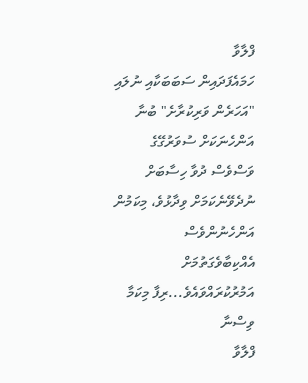ފްލާވާ
ހަމައެފަދައިން ސަބަބަކާއި ނުލައި "އަހަރެން ވަރިކުރާށެ" ބުނާ އަންހެނަކަށް ސުވަރުގޭގެ ވަސްވެސް ދުވާ ހިސާބަށް ނުދެވޭނެކަމަށް ވިދާޅުވެ، މިކަމުން އަންހެނުންވެސް އެއްކިބާވެގަތުމަށް އަމުރުކުރައްވައެވެ...ރިފާ މިކަމާ ވިސްނާ
ފްލާވާ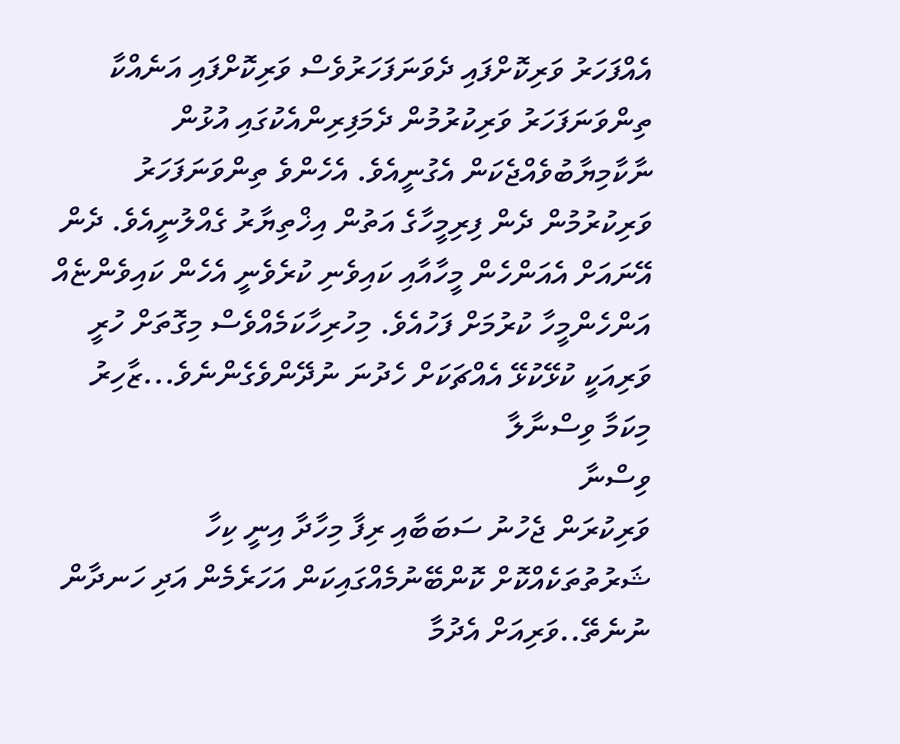އެއްފަހަރު ވަރިކޮށްފައި ދެވަނަފަހަރުވެސް ވަރިކޮށްފައި އަނެއްކާ ތިންވަނަފަހަރު ވަރިކުރުމުން ދެމަފިރިންއެކުގައި އުޅުން ނާކާމިޔާބުވެއްޖެކަން އެގުނީއެވެ. އެހެންވެ ތިންވަނަފަހަރު ވަރިކުރުމުން ދެން ފިރިމީހާގެ އަތުން އިޚްތިޔާރު ގެއްލުނީއެވެ. ދެން އޭނައަށް އެއަންހެން މީހާއާއި ކައިވެނި ކުރެވެނީ އެހެން ކައިވެންޏެއް އަންހެންމީހާ ކުރުމަށް ފަހުއެވެ. މިހުރިހާކަމެއްވެސް މިގޮތަށް ހުރީ ވަރިއަކީ ކުޅޭކުޅޭ އެއްޗަކަށް ހެދުނަ ނުދޭންވެގެންނެވެ...ޒާހިރު މިކަމާ ވިސްނާލާ
ވިސްނާ
ވަރިކުރަން ޖެހުނު ސަބަބާއި ރިފާ މިހާދާ އިނީ ކިހާ ޝަރުތުތަކެއްކޮށް ކޮންބޭނުމެއްގައިކަން އަހަރެމެން އަދި ހަނދާން ނުނެތޭ..ވަރިއަށް އެދުމާ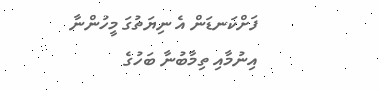ފަށްކަނޑަން އެ ނިޔަތުގަ މީހުންނާ އިނުމާއި ތިމާބުނާ ބަހުގެ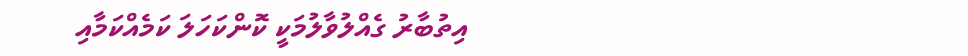އިތުބާރު ގެއްލުވާލުމަކީ ކޮންކަހަލަ ކަމެއްކަމާއި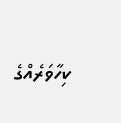ކިހާވަރެއްގެ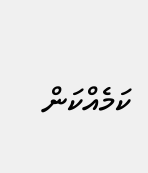ކަމެއްކަން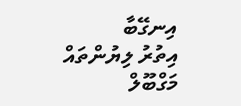އިނގޭބާ
އިތުރު ލިޔުންތައް
މަގްބޫލް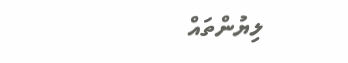ލިޔުންތައް